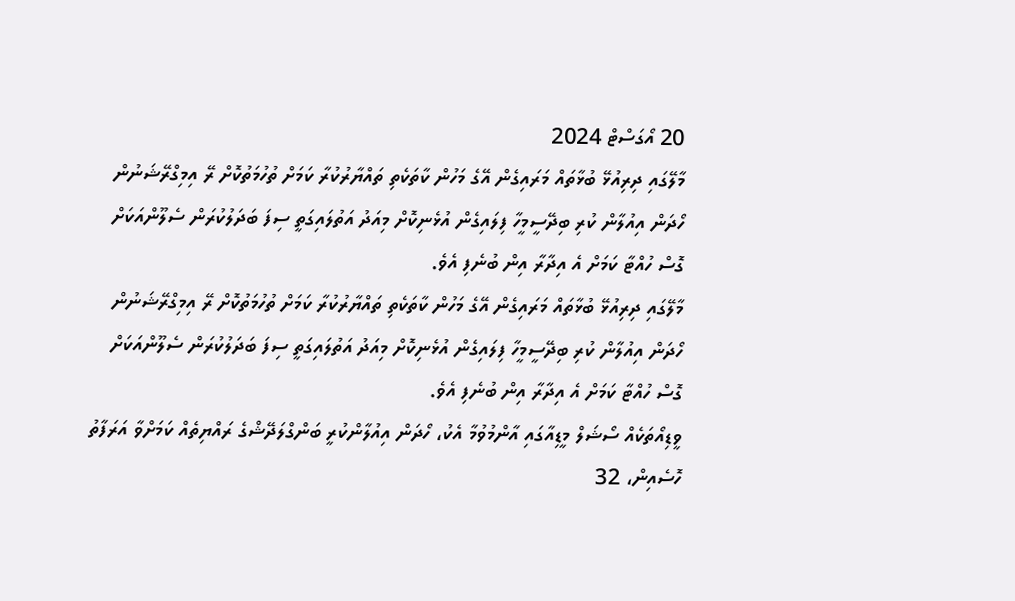20 އޯގަސްޓް 2024
މާލޭގައި ދިރިއުޅޭ ބުޅާތައް މަރައިގެން އޭގެ މަހުން ކާތަކެތި ތައްޔާރުކުރާ ކަމަށް ތުހުމަތުކޮށް ރޭ އިމިގްރޭޝަނުން ހޯދަން އިއުލާން ކުރި ބިދޭސީމީހާ ފިލައިގެން އުޅެނިކޮށް މިއަދު އަތުލައިގަތީ ސިފަ ބަދަލުކުރަން ސެލޫންއަކަށް ގޮސް ހުއްޓާ ކަމަށް އެ އިދާރާ އިން ބުނެފި އެވެ.
މާލޭގައި ދިރިއުޅޭ ބުޅާތައް މަރައިގެން އޭގެ މަހުން ކާތަކެތި ތައްޔާރުކުރާ ކަމަށް ތުހުމަތުކޮށް ރޭ އިމިގްރޭޝަނުން ހޯދަން އިއުލާން ކުރި ބިދޭސީމީހާ ފިލައިގެން އުޅެނިކޮށް މިއަދު އަތުލައިގަތީ ސިފަ ބަދަލުކުރަން ސެލޫންއަކަށް ގޮސް ހުއްޓާ ކަމަށް އެ އިދާރާ އިން ބުނެފި އެވެ.
ވީޑިއޯތަކެއް ސޯޝަލް މީޑިއާގައި އާންމުވުމާ އެކު، ހޯދަން އިއުލާންކުރީ ބަންގްލަދޭޝްގެ ރައްޔިތެއް ކަމަށްވާ އަރަފާތު ހޮސެއިން، 32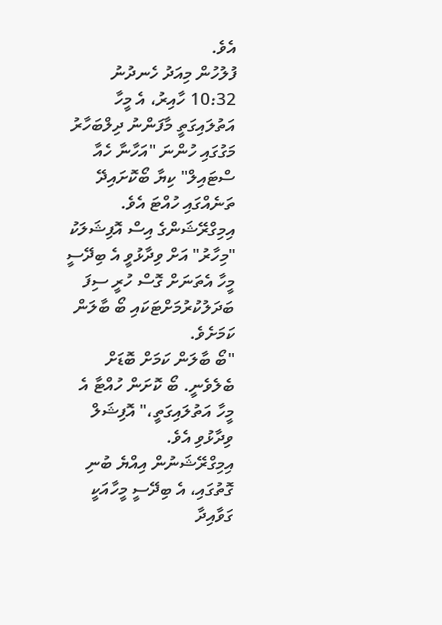އެވެ.
ފުލުހުން މިއަދު ހެނދުނު 10:32 ހާއިރު، އެ މީހާ އަތުލައިގަތީ މާފަންނު ދިލްބަހާރު މަގުގައި ހުންނަ "އަހާނާ ހެއާ ސްޓައިލް" ކިޔާ ބޯކޮށައިދޭ ތަނެއްގައި ހުއްޓަ އެވެ.
އިމިގްރޭޝަންގެ އިސް އޮފިޝަލަކު "މިހާރު" އަށް ވިދާޅުވީ އެ ބިދޭސީ މީހާ އެތަނަށް ގޮސް ހުރީ ސިފަ ބަދަލުކުރުމަށްޓަކައި ބޯ ބާލަން ކަމަށެވެ.
"ބޯ ބާލަން ކަމަށް ބޮޑަށް ބެލެވެނީ. ބޯ ކޮށަން ހުއްޓާ އެ މީހާ އަތުލައިގަތީ،" އޮފިޝަލް ވިދާޅުވި އެވެ.
އިމިގްރޭޝަނުން އިއްޔެ ބުނި ގޮތުގައި، އެ ބިދޭސީ މީހާއަކީ ގަވާއިދާ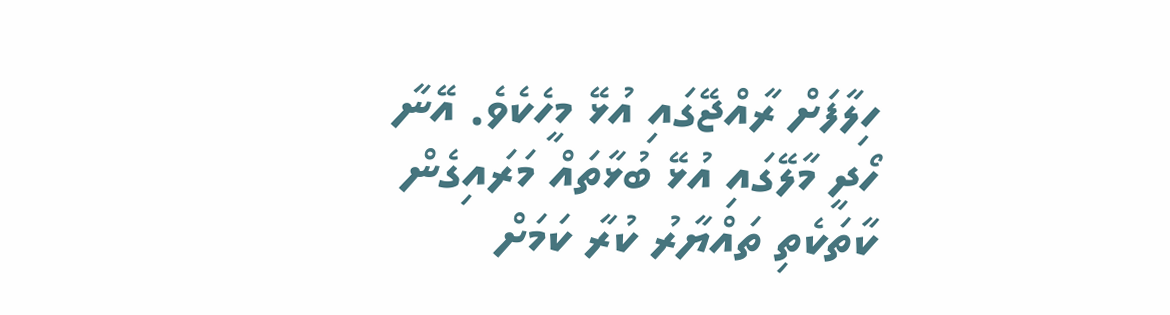ހިލާފަށް ރާއްޖޭގައި އުޅޭ މީހެކެވެ. އޭނާ ހޯދީ މާލޭގައި އުޅޭ ބުޅާތައް މަރައިގެން ކާތަކެތި ތައްޔާރު ކުރާ ކަމަށް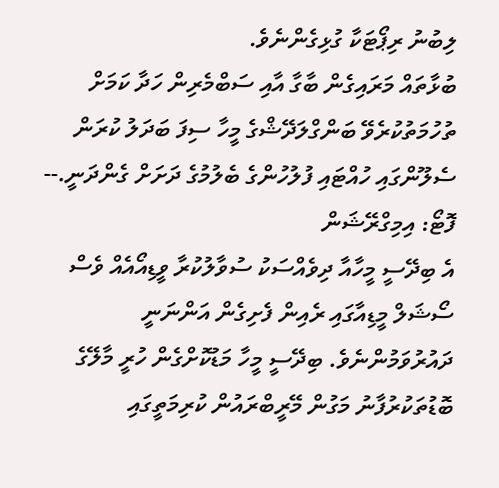ލިބުނު ރިޕޯޓަކާ ގުޅިގެންނެވެ.
ބުޅާތައް މަރައިގެން ބާގާ އާއި ސަބްމެރިން ހަދާ ކަމަށް ތުހުމަތުކުރެވޭ ބަންގްލަދޭޝްގެ މީހާ ސިފަ ބަދަލު ކުރަން ސެލޫންގައި ހުއްޓައި ފުލުހުންގެ ބެލުމުގެ ދަށަށް ގެންދަނީ.-- ފޮޓޯ: އިމިގްރޭޝަން
އެ ބިދޭސީ މީހާއާ ދިވެއްސަކު ސުވާލުކުރާ ވީޑިއޯއެއް ވެސް ސޯޝަލް މީޑިއާގައި ރެއިން ފެށިގެން އަންނަނީ ދައުރުވަމުންނެވެ. ބިދޭސީ މީހާ މަޑުކޮށްގެން ހުރީ މާލޭގެ ބޮޑުތަކުރުފާނު މަގުން މޭރީބްރައުން ކުރިމަތީގައި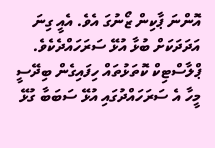އޮންނަ ޕާކިން ޒޯނުގަ އެވެ. އެއީ ގިނަ އަދަދަކަށް ބުޅާ އުޅޭ ސަރަހައްދެކެވެ.
ޕްލާސްޓިކް ކޮތަޅުތައް ހިފައިގެން ބިދޭސީ މީހާ އެ ސަރަހައްދުގައި އުޅޭ ސަބަބާ ގުޅޭ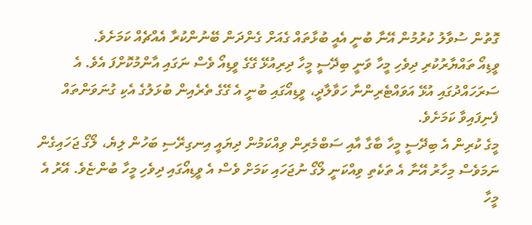ގޮތުން ސުވާލު ކުރުމުން އޭނާ ބުނީ އެއީ ބުޅާތައް ގެއަށް ގެންދަން ބޭނުންކުރާ އެއްޗެއް ކަމަށެވެ.
ވީޑިއޯ ތައްޔާރުކުރި ދިވެހި މީހާ ވަނީ ބިދޭސީ މީހާ ދިރިއުޅޭ ގޭގެ ވީޑިއޯ ވެސް ނަގައި އާންމުކޮށްފަ އެވެ. އެ ސަރަހައްދުގައި އުޅޭ އަވައްޓެރިންނާ ހަވާލާދީ، ވީޑިއޯގައި ބުނީ އެ ގޭގެ ތެރެއިން ބުޅަލުގެ އެކި ގުނަވަންތައް ފެނިފައިވާ ކަމަށެވެ.
މީގެ ކުރިން އެ ބިދޭސީ މީހާ ބާގާ އާއި ސަބްމެރިން ވިއްކަމުން ދިޔައީ އިނގިރޭސި ބަހުން ލިޔެ، ލޯގޯ ޖަހައިގެން ނަމަވެސް މިހާރު އޭނާ އެ ތަކެތި ވިއްކަނީ ލޯގޯ ނުޖަހައި ކަމަށް ވެސް އެ ވީޑިއޯގައި ދިވެހި މީހާ ބުންޏެވެ. އޭރު އެ މީހާ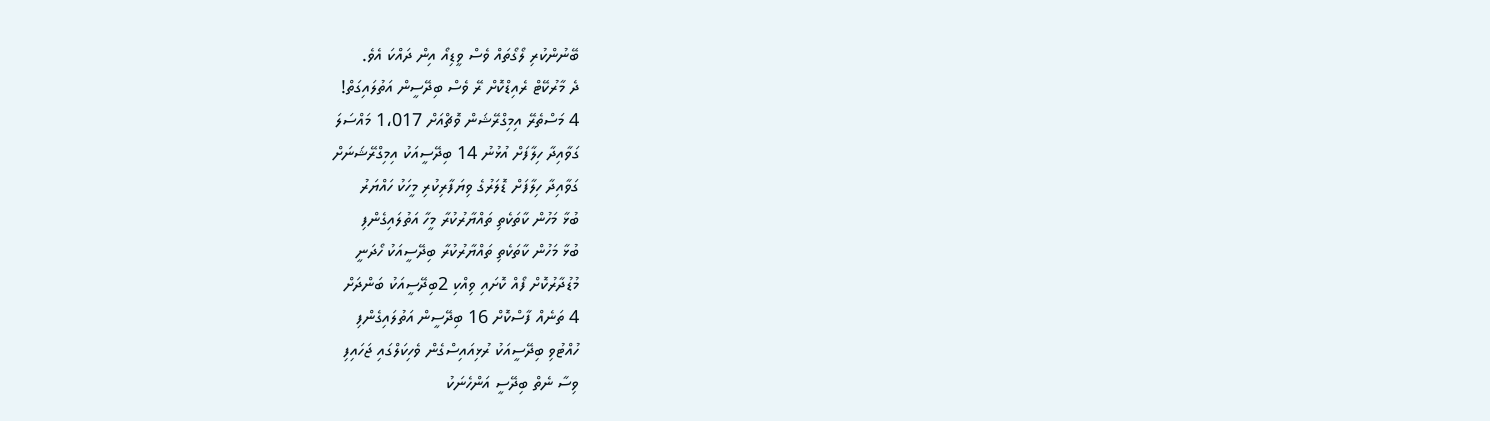ބޭނުންކުރި ލޯގޯތައް ވެސް ވީޑިއޯ އިން ދައްކަ އެވެ.
ދެ މާރުކޭޓް ރެއިޑްކޮށް ރޭ ވެސް ބިދޭސީން އަތުލައިގަތް!
4 މަސްތެރޭ އިމިގްރޭޝަން ވޮޗްއަށް 1،017 މައްސަލަ
ގަވާއިދާ ހިލާފަށް އުޅުނު 14 ބިދޭސީއަކު އިމިގްރޭޝަނަށް
ގަވާއިދާ ހިލާފަށް ޑޮލަރުގެ ވިޔަފާރިކުރި މީހަކު ހައްޔަރު
ބުޅާ މަހުން ކާތަކެތި ތައްޔާރުކުރާ މީހާ އަތުލައިގެންފި
ބުޅާ މަހުން ކާތަކެތި ތައްޔާރުކުރާ ބިދޭސީއަކު ހޯދަނީ
މުޑުދާރުކޮށް ފޯއް ކޮށައި ވިއްކި 2ބިދޭސީއަކު ބަންދަށް
4 ތަނެއް ފާސްކޮށް 16 ބިދޭސީން އަތުލައިގެންފި
ހުއްޓުވި ބިދޭސީއަކު ރުޅިއައިސްގެން ވެހިކަލްގައި ޖަހައިފި
ވިސާ ނެތް ބިދޭސީ އަންހެނަކު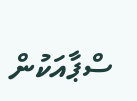ސްޕާއަކުން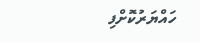ހައްޔަރުކޮށްފި